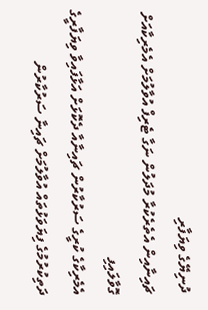ދުނިޔޭގެ ވިޔަފާރި
ޗައިނާއިން އެތެރެކުރާ މުދަލުން ނަގާ ޓެރިފް އުވާލުމަށް އެމެރިކާއަށް ގޮވާލައިފި
އެމެރިކާގެ ކުރީގެ ސަރުކާރުން ޗައިނާއާ ދެކޮޅަށް އަޅާފައިވާ ވިޔަފާރީގެ ދަތިކުރުމުގެ ފިޔަވަޅުތައް އުވާލުމަށް ޗައިނާ ސަރުކާރުން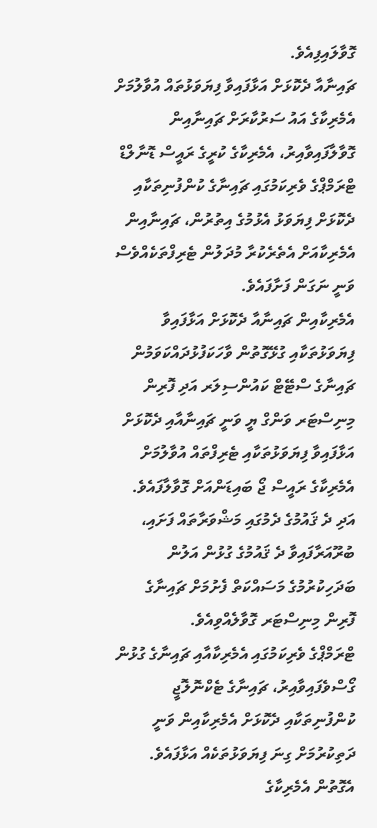ގޮވާލައިފިއެވެ.
ޗައިނާއާ ދެކޮޅަށް އަޅާފައިވާ ފިޔަވަޅުތައް އުވާލުމަށް އެމެރިކާގެ އައު ސަރުކާރަށް ޗައިނާއިން ގޮވާލާފައިވާއިރު، އެމެރިކާގެ ކުރީގެ ރައީސް ޑޮނާލްޑް ޓްރަމްޕްގެ ވެރިކަމުގައި ޗައިނާގެ ކުންފުނިތަކާއި ދެކޮޅަށް ފިޔަވަޅު އެޅުމުގެ އިތުރުން، ޗައިނާއިން އެމެރިކާއަށް އެތެރެކުރާ މުދަލުން ޓެރިފްތަކެއްވެސް ވަނީ ނަގަން ފަށާފައެވެ.
އެމެރިކާއިން ޗައިނާއާ ދެކޮޅަށް އަޅާފައިވާ ފިޔަވަޅުތަކާއި ގުޅޭގޮތުން ވާހަކަފުޅުދައްކަވަމުން ޗައިނާގެ ސްޓޭޓް ކައުންސިލަރ އަދި ފޮރިން މިނިސްޓަރ ވަންގް ޔީ ވަނީ ޗައިނާއާއި ދެކޮޅަށް އަޅާފައިވާ ފިޔަވަޅުތަކާއި ޓެރިފްތައް އުވާލުމަށް އެމެރިކާގެ ރައީސް ޖޯ ބައިޑަންއަށް ގޮވާލާފައެވެ. އަދި ދެ ޤައުމުގެ ދެމުގައި މަޝްވަރާތައް ފަށައި، ބުރޫއަރާފައިވާ ދެ ޤައުމުގެ ގުޅުން އަލުން ބަދަހިކުރުމުގެ މަސައްކަތް ފެށުމަށް ޗައިނާގެ ފޮރިން މިނިސްޓަރ ގޮވާލެއްވިއެވެ.
ޓްރަމްޕްގެ ވެރިކަމުގައި އެމެރިކާއާއި ޗައިނާގެ ގުޅުން ގޯސްވެފައިވާއިރު، ޗައިނާގެ ޓެކްނޮލޮޖީ ކުންފުނިތަކާއި ދެކޮޅަށް އެމެރިކާއިން ވަނީ ދަތިކުރުމަށް ގިނަ ފިޔަވަޅުތަކެއް އަޅާފައެވެ. އެގޮތުން އެމެރިކާގެ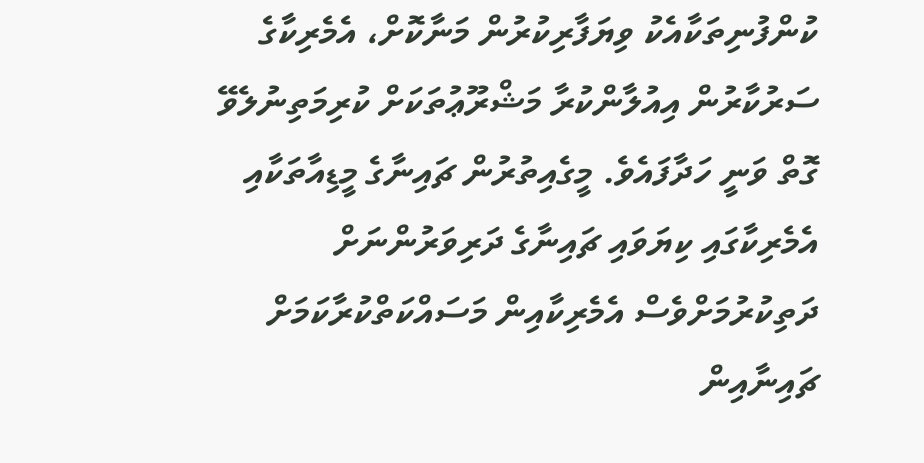ކުންފުނިތަކާއެކު ވިޔަފާރިކުރުން މަނާކޮށް، އެމެރިކާގެ ސަރުކާރުން އިއުލާންކުރާ މަޝްރޫޢުތަކަށް ކުރިމަތިނުލެވޭ ގޮތް ވަނީ ހަދާފައެވެ. މީގެއިތުރުން ޗައިނާގެ މީޑިއާތަކާއި އެމެރިކާގައި ކިޔަވައި ޗައިނާގެ ދަރިވަރުންނަށް ދަތިކުރުމަށްވެސް އެމެރިކާއިން މަސައްކަތްކުރާކަމަށް ޗައިނާއިން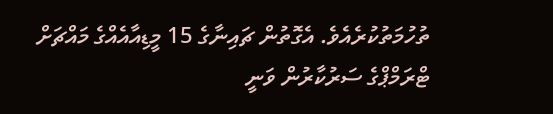ތުހުމަތުކުރެއެވެ. އެގޮތުން ޗައިނާގެ 15 މީޑިއާއެއްގެ މައްޗަށް ޓްރަމްޕްގެ ސަރުކާރުން ވަނީ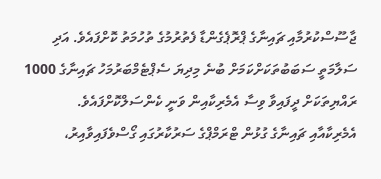ޖާސޫސްކުރުމާއި ޗައިނާގެ ޕްރޮޕެގެންޑާ ފެތުރުމުގެ ތުހުމަތު ކޮށްފައެވެ. އަދި ސަލާމަތީ ސަބަބުތަކަށްކަމަށް ބުނެ މިދިޔަ ސެޕްޓެމްބަރުމަހު ޗައިނާގެ 1000 ރައްޔިތަކަށް ދީފައިވާ ވިސާ އެމެރިކާއިން ވަނީ ކެންސަލްކޮށްފައެވެ.
އެމެރިކާއާއި ޗައިނާގެ ގުޅުން ޓްރަމްޕްގެ ސަރުކާރުގައި ގޯސްވެފައިވާއިރު،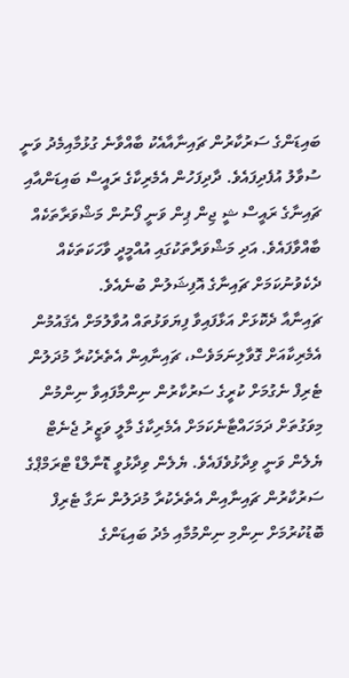ބައިޑަންގެ ސަރުކާރުން ޗައިނާއާއެކު ބާއްވާނެ ގުޅުމާއިމެދު ވަނީ ސުވާލު އުފެދިފައެވެ. ދާދިފަހުން އެމެރިކާގެ ރައީސް ބައިޑަންއާއި ޗައިނާގެ ރައީސް ޝީ ޖިން ޕިން ވަނީ ފޯނުން މަޝްވަރާތަކެއް ބާއްވާފައެވެ. އަދި މަޝްވަރާތަކުގައި އުއްމީދީ ވާހަކަތަކެއް ދެކެވުނުކަމަށް ޗައިނާގެ އޮފިޝަލުން ބުނެއެވެ.
ޗައިނާއާ ދެކޮޅަށް އަޅާފައިވާ ފިޔަވަޅުތައް އުވާލުމަށް އެޤައުމުން އެމެރިކާއަށް ގޮވާލިނަމަވެސް، ޗައިނާއިން އެތެރެކުރާ މުދަލުން ޓެރިފް ނެގުމަށް ކުރީގެ ސަރުކާރުން ނިންމާފައިވާ ނިންމުން މިވަގުތަށް ދަމަހައްޓާނެކަމަށް އެމެރިކާގެ މާލީ ވަޒީރު ޖެނެޓް ޔެލެން ވަނީ ވިދާޅުވެފައެވެ. ޔެލެން ވިދާޅުވީ ޑޮނާލްޑް ޓްރަމްޕްގެ ސަރުކާރުން ޗައިނާއިން އެތެރެކުރާ މުދަލުން ނަގާ ޓެރިފް ބޮޑުކުރުމަށް ނިންމި ނިންމުމާއި މެދު ބައިޑަންގެ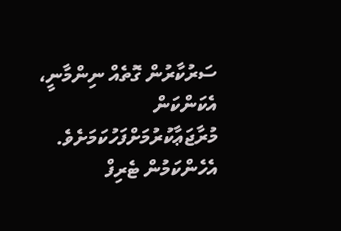ސަރުކާރުން ގޮތެއް ނިންމާނީ، އެކަންކަން މުރާޖަޢާކުރުމަށްފަހުކަމަށެވެ. އެހެންކަމުން ޓެރިފް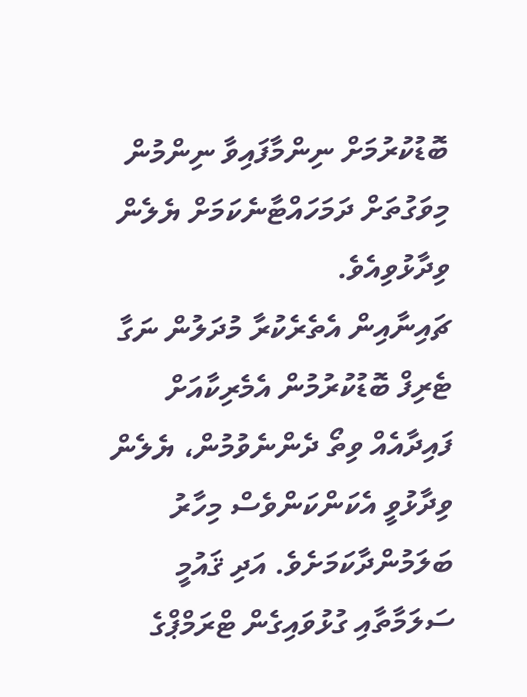ބޮޑުކުރުމަށް ނިންމާފައިވާ ނިންމުން މިވަގުތަށް ދަމަހައްޓާނެކަމަށް ޔެލެން ވިދާޅުވިއެވެ.
ޗައިނާއިން އެތެރެކުރާ މުދަލުން ނަގާ ޓެރިފް ބޮޑުކުރުމުން އެމެރިކާއަށް ފައިދާއެއް ވިތޯ ދެންނެވުމުން، ޔެލެން ވިދާޅުވީ އެކަންކަންވެސް މިހާރު ބަލަމުންދާކަމަށެވެ. އަދި ޤައުމީ ސަލަމާތާއި ގުޅުވައިގެން ޓްރަމްޕްގެ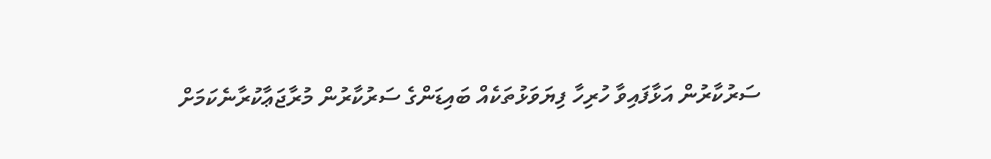ސަރުކާރުން އަޅާފައިވާ ހުރިހާ ފިޔަވަޅުތަކެއް ބައިޑަންގެ ސަރުކާރުން މުރާޖަޢާކުރާނެކަމަށް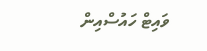ވައިޓް ހައުސްއިން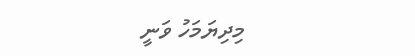މިދިޔަމަހު ވަނީ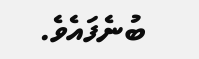ބުނެފައެވެ.